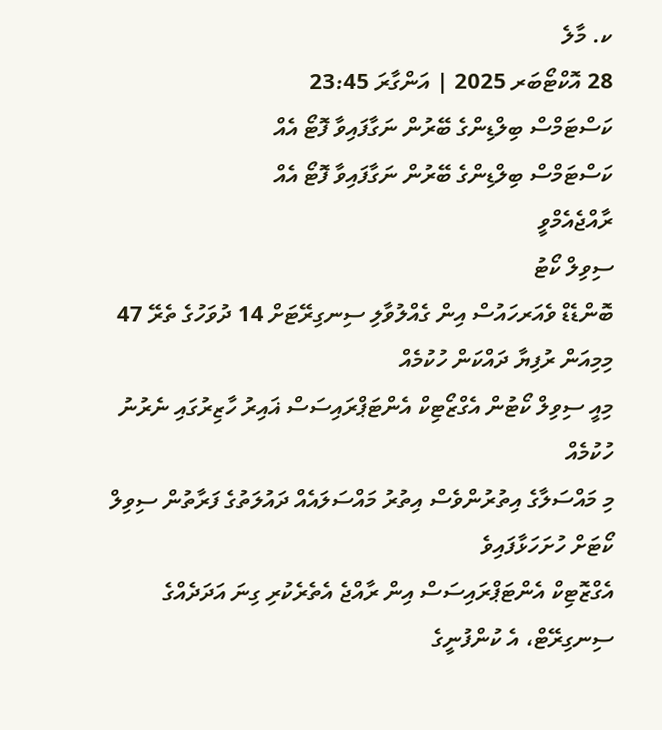ކ. މާލެ
28 އޮކްޓޯބަރ 2025 | އަންގާރަ 23:45
ކަސްޓަމްސް ބިލްޑިންގެ ބޭރުން ނަގާފައިވާ ފޮޓޯ އެއް
ކަސްޓަމްސް ބިލްޑިންގެ ބޭރުން ނަގާފައިވާ ފޮޓޯ އެއް
ރާއްޖެއެމްވީ
ސިވިލް ކޯޓު
ބޮންޑެޑް ވެއަރހައުސް އިން ގެއްލުވާލި ސިނގިރޭޓަށް 14 ދުވަހުގެ ތެރޭ 47 މިމިއަން ރުފިޔާ ދައްކަން ހުކުމެއް
މިއީ ސިވިލް ކޯޓުން އެގްޒޯޓިކް އެންޓަޕްރައިސަސް ޣައިރު ހާޒިރުގައި ނެރުނު ހުކުމެއް
މި މައްސަލާގެ އިތުރުންވެސް އިތުރު މައްސަލައެއް ދައުލަތުގެ ފަރާތުން ސިވިލް ކޯޓަށް ހުށަހަޅާފައިވެ
އެގްޒޮޓިކް އެންޓަޕްރައިސަސް އިން ރާއްޖެ އެތެރެކުރި ގިނަ އަދަދެއްގެ ސިނގިރޭޓް، އެ ކުންފުނީގެ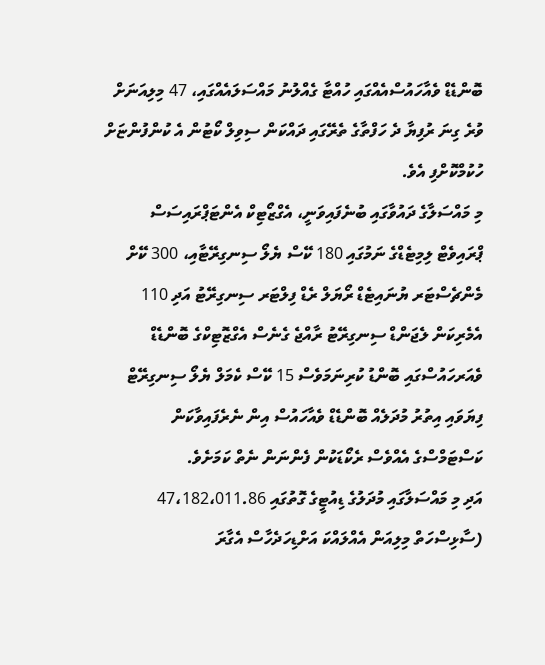ބޮންޑެޑް ވެއާހައުސްއެއްގައި ހުއްޓާ ގެއްލުނު މައްސަލައެއްގައި، 47 މިލިއަނަށް ވުރެ ގިނަ ރުފިޔާ ދެ ހަފްތާގެ ތެރޭގައި ދައްކަން ސިވިލް ކޯޓުން އެ ކުންފުންޏަށް ހުކުމްކޮށްފި އެވެ.
މި މައްސަލާގެ ދައުވާގައި ބުނެފައިވަނީ، އެގްޒޯޓިކް އެންޓަޕްރައިސަސް ޕްރައިވެޓް ލިމިޓެޑްގެ ނަމުގައި 180 ކޭސް ޔެލޯ ސިނގިރޭޓާއި، 300 ކޭށް މެންޗެސްޓަރ ޔުނައިޓެޑް ރޯޔަލް ރެޑް ފިލްޓަރ ސިނގިރޭޓު އަދި 110 އެމެރިކަން ލެޖަންޑް ސިނގިރޭޓު ރާއްޖެ ގެނެސް އެގްޒޮޓިކްގެ ބޮންޑެޑް ވެއަރހައުސްގައި ބޮންޑު ކުރިނަމަވެސް 15 ކޭސް ކެމަލް ޔެލޯ ސިނގިރޭޓް ފިޔަވައި އިތުރު މުދަލެއް ބޮންޑެޑް ވެއާހައުސް އިން ނެރެފައިވާކަން ކަސްޓަމްސްގެ އެއްވެސް ރެކޯޑަކުން ފެންނަން ނެތް ކަމަށެވެ.
އަދި މި މައްސަލާގައި މުދަލުގެ ޑިއުޓީގެ ގޮތުގައި 47،182،011.86 (ސާޅިސްހަތް މިލިއަން އެއްލައްކަ އަށްޑިހަދެހާސް އެގާރަ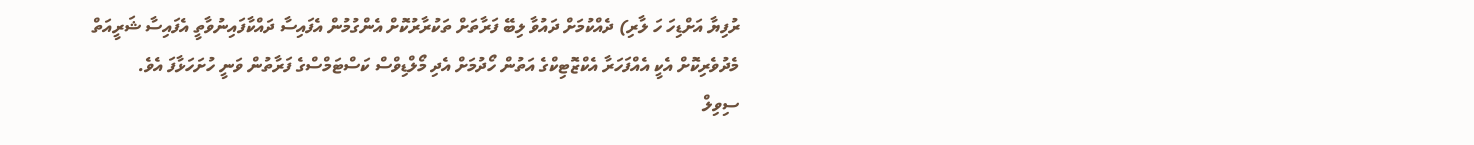ރުފިޔާ އަށްޑިހަ ހަ ލާރި) ދެއްކުމަށް ދައުވާ ލިބޭ ފަރާތަށް ތަކުރާރުކޮށް އެންގުމުން އެފައިސާ ދައްކާފައިނުވާތީ އެފައިސާ ޝަރީއަތް މެދުވެރިކޮށް އެކީ އެއްފަހަރާ އެކްޒޮޓިކްގެ އަތުން ހޯދުމަށް އެދި މޯލްޑިވްސް ކަސްޓަމްސްގެ ފަރާތުން ވަނީ ހުށަހަޅާފަ އެވެ.
ސިވިލް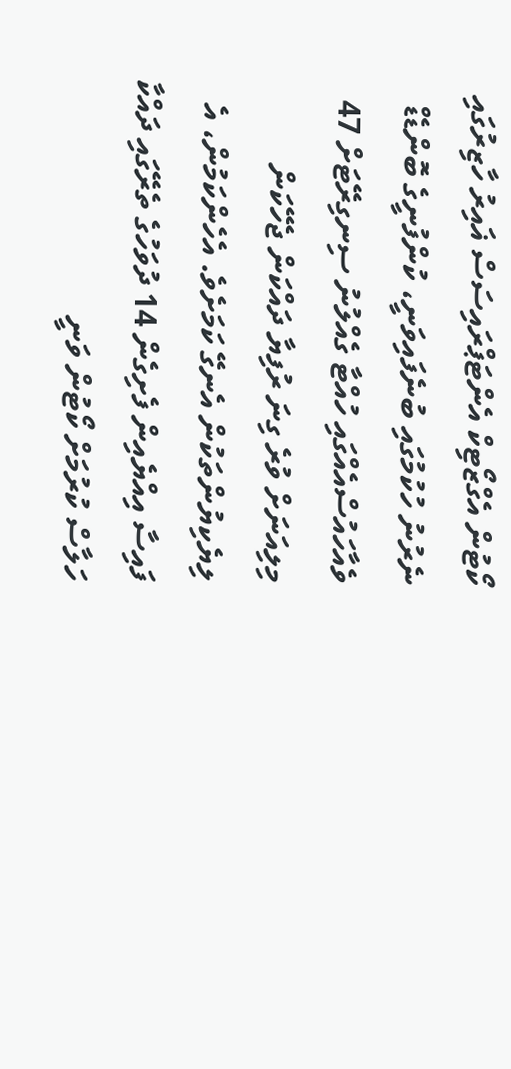ކޯޓުން އެގްޒޯޓިކް އެންޓަޕްރައިސަސް ޣައިރު ހާޒިރުގައި ނެރުނު ހުކުމުގައި ބުނެފައިވަނީ، ކުންފުނީގެ ބޮންޑެޑް ވެއާހައުސްއެއްގައި ހުއްޓާ ގެއްލުނު ސިނގިރޭޓަށް 47 މިލިއަނަށް ވުރެ ގިނަ ރުފިޔާ ދައްކަން ޖެހޭކަން ލިޔެކިޔުންތަކުން އެނގޭ ކަމަށެވެ. އެހެންކަމުން، އެ ފައިސާ އިއްޔެއިން ފެށިގެން 14 ދުވަހުގެ ތެރޭގައި ދައްކާ ހަލާސް ކުރުމަށް ކޯޓުން ވަނީ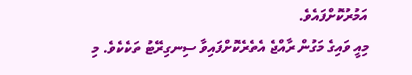އަމުރުކޮށްފައެވެ.
މިއީ ވައިގެ މަގުން ރާއްޖެ އެތެރެކޮށްފައިވާ ސިނގިރޭޓު ތަކެކެވެ. މި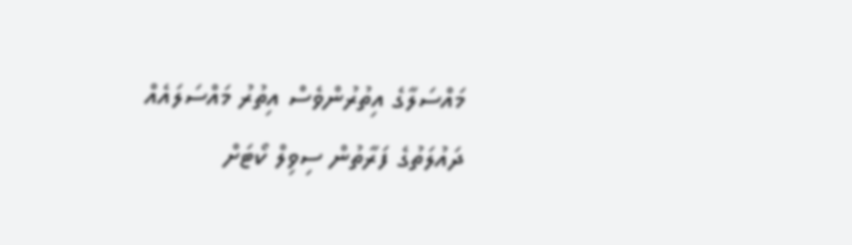މައްސަލާގެ އިތުރުންވެސް އިތުރު މައްސަލައެއް ދައުލަތުގެ ފަރާތުން ސިވިލް ކޯޓަށް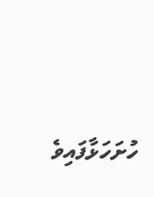ހުށަހަޅާފައިވެ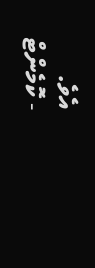އެވެ.
- ކޮމެންޓް